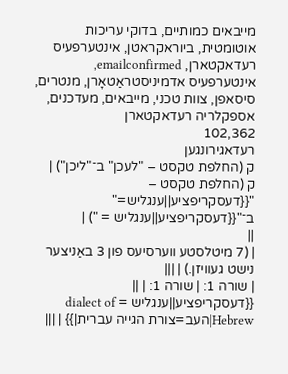מייבאים כמותיים, בדוקי עריכות אוטומטית, ביוראקראטן, אינטערפעיס רעדאקטארן, emailconfirmed, אינטערפעיס אדמיניסטראַטאָרן, מנטרים, סיסאפן, צוות טכני, מייבאים, מעדכנים, אספקלריה רעדאקטארן
102,362
רעדאגירונגען
ק (החלפת טקסט – "לעכן" ב־"ליכן") |
ק (החלפת טקסט – "{{דעסקריפציע||ענגליש=" ב־"{{דעסקריפציע||ענגליש = ") |
||
| (7 מיטלסטע ווערסיעס פון 3 באַניצער נישט געוויזן.) | |||
| שורה 1: | שורה 1: | ||
{{דעסקריפציע||ענגליש = dialect of Hebrew|העב=צורת הגייה עברית|}} | |||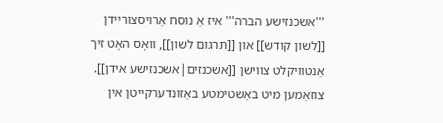'''אשכנזישע הברה''' איז אַ נוסח אַרויסצוריידן [[לשון קודש]] און [[תרגום לשון]], וואָס האָט זיך אַנטוויקלט צווישן [[אשכנזים|אשכנזישע אידן]]. צוזאַמען מיט באַשטימטע באַזונדערקייטן אין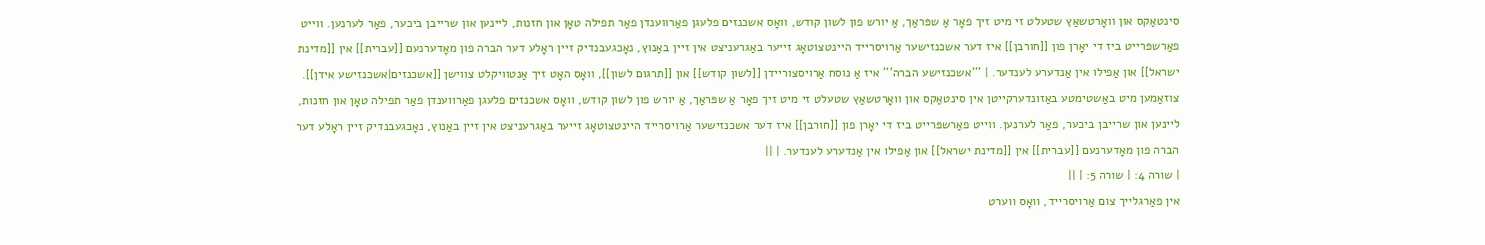סינטאַקס און וואָרטשאַץ שטעלט זי מיט זיך פאָר אַ שפּראַך, אַ יורש פון לשון קודש, וואָס אשכנזים פלעגן פאַרווענדן פאַר תפילה טאָן און חזנות, ליינען און שרייבן ביכער, פאַר לערנען. ווייט פאַרשפּרייט ביז די יאָרן פון [[חורבן]] איז דער אשכנזישער אַרויסרייד היינטצוטאָג זייער באַגרעניצט אין זיין באַנוץ, נאָכגעבנדיק זיין ראָלע דער הברה פון מאָדערנעם [[עברית]] אין [[מדינת ישראל]] און אַפילו אין אַנדערע לענדער. | '''אשכנזישע הברה''' איז אַ נוסח אַרויסצוריידן [[לשון קודש]] און [[תרגום לשון]], וואָס האָט זיך אַנטוויקלט צווישן [[אשכנזים|אשכנזישע אידן]]. צוזאַמען מיט באַשטימטע באַזונדערקייטן אין סינטאַקס און וואָרטשאַץ שטעלט זי מיט זיך פאָר אַ שפּראַך, אַ יורש פון לשון קודש, וואָס אשכנזים פלעגן פאַרווענדן פאַר תפילה טאָן און חזנות, ליינען און שרייבן ביכער, פאַר לערנען. ווייט פאַרשפּרייט ביז די יאָרן פון [[חורבן]] איז דער אשכנזישער אַרויסרייד היינטצוטאָג זייער באַגרעניצט אין זיין באַנוץ, נאָכגעבנדיק זיין ראָלע דער הברה פון מאָדערנעם [[עברית]] אין [[מדינת ישראל]] און אַפילו אין אַנדערע לענדער. | ||
| שורה 4: | שורה 5: | ||
אין פאַרגלייך צום אַרויסרייד, וואָס ווערט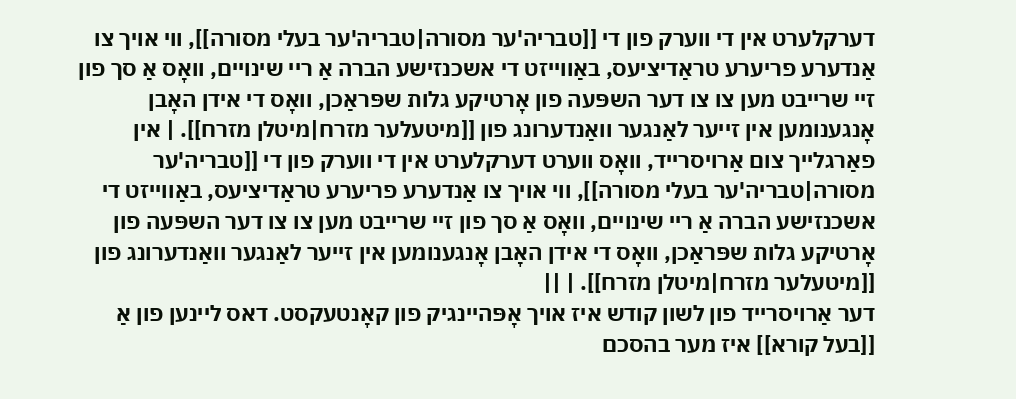דערקלערט אין די ווערק פון די [[טבריה'ער מסורה|טבריה'ער בעלי מסורה]], ווי אויך צו אַנדערע פריערע טראַדיציעס, באַווייזט די אשכנזישע הברה אַ ריי שינויים, וואָס אַ סך פון זיי שרייבט מען צו צו דער השפּעה פון אָרטיקע גלות שפּראַכן, וואָס די אידן האָבן אָנגענומען אין זייער לאַנגער וואַנדערונג פון [[מיטעלער מזרח|מיטלן מזרח]]. | אין פאַרגלייך צום אַרויסרייד, וואָס ווערט דערקלערט אין די ווערק פון די [[טבריה'ער מסורה|טבריה'ער בעלי מסורה]], ווי אויך צו אַנדערע פריערע טראַדיציעס, באַווייזט די אשכנזישע הברה אַ ריי שינויים, וואָס אַ סך פון זיי שרייבט מען צו צו דער השפּעה פון אָרטיקע גלות שפּראַכן, וואָס די אידן האָבן אָנגענומען אין זייער לאַנגער וואַנדערונג פון [[מיטעלער מזרח|מיטלן מזרח]]. | ||
דער אַרויסרייד פון לשון קודש איז אויך אָפּהיינגיק פון קאָנטעקסט. דאס ליינען פון אַ [[בעל קורא]] איז מער בהסכם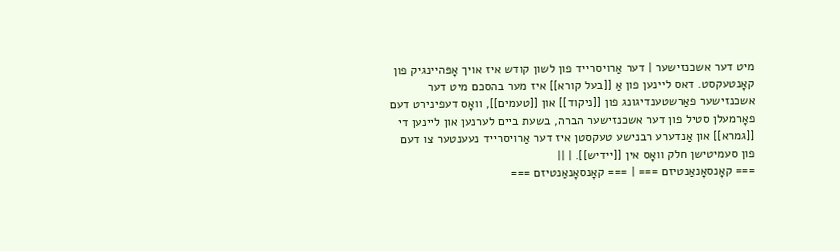מיט דער אשכנזישער | דער אַרויסרייד פון לשון קודש איז אויך אָפּהיינגיק פון קאָנטעקסט. דאס ליינען פון אַ [[בעל קורא]] איז מער בהסכם מיט דער אשכנזישער פאַרשטענדיגונג פון [[ניקוד]] און [[טעמים]], וואָס דעפינירט דעם פאָרמעלן סטיל פון דער אשכנזישער הברה, בשעת ביים לערנען און ליינען די [[גמרא]] און אַנדערע רבנישע טעקסטן איז דער אַרויסרייד נעענטער צו דעם פון סעמיטישן חלק וואָס אין [[יידיש]]. | ||
=== קאָנסאָנאַנטיזם === | === קאָנסאָנאַנטיזם ===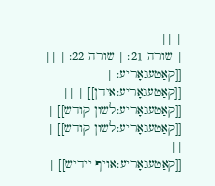| ||
| שורה 21: | שורה 22: | ||
[[קאַטעגאָריע: | [[קאַטעגאָריע:אידן]] | ||
[[קאַטעגאָריע:לשון קודש]] | [[קאַטעגאָריע:לשון קודש]] | ||
[[קאַטעגאָריע:אויף יידיש]] |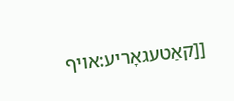[[קאַטעגאָריע:אויף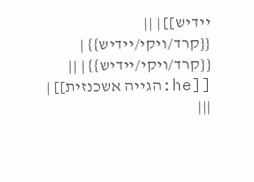יידיש]] | ||
{{קרד/ויקי/יידיש}} | {{קרד/ויקי/יידיש}} | ||
[[he:הגייה אשכנזית]] | |||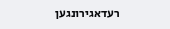רעדאגירונגען